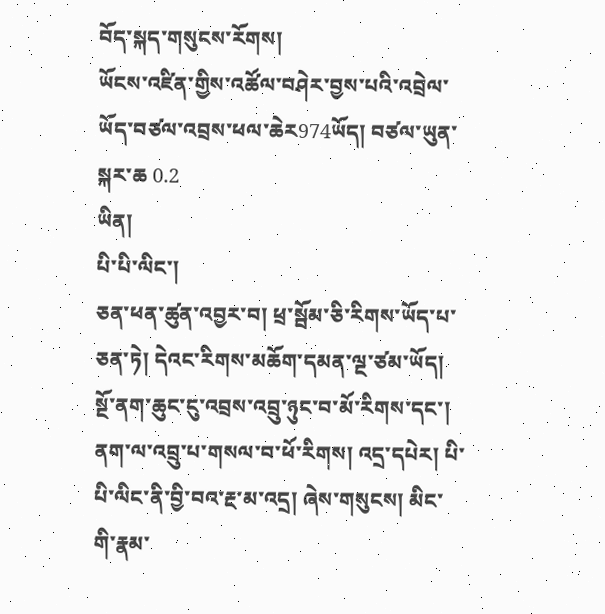བོད་སྐད་གསུངས་རོགས།
ཡོངས་འཛིན་གྱིས་འཚོལ་བཤེར་བྱས་པའི་འབྲེལ་ཡོད་བཙལ་འབྲས་ཕལ་ཆེར974ཡོད། བཙལ་ཡུན་སྐར་ཆ 0.2
ཡིན།
པི་པི་ལིང་།
ཅན་ཕན་ཚུན་འབྱར་བ། ཕྲ་སྦོམ་ཅི་རིགས་ཡོད་པ་ཅན་ཏེ། དེའང་རིགས་མཆོག་དམན་ལྔ་ཙམ་ཡོད། སྔོ་ནག་ཆུང་ངུ་འབྲས་འབྲུ་ཉུང་བ་མོ་རིགས་དང་། ནག་ལ་འབྲུ་པ་གསལ་བ་ཕོ་རིགས། འདྲ་དཔེར། པི་པི་ལིང་ནི་བྱི་བའ་རྔ་མ་འདྲ། ཞེས་གསུངས། མིང་གི་རྣམ་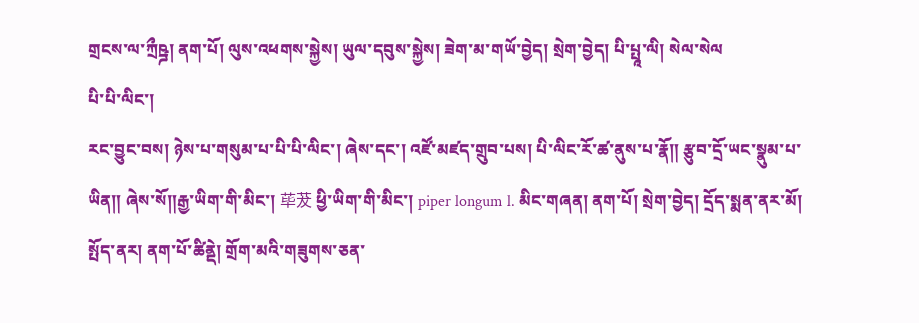གྲངས་ལ་ཀྲྀཥྜ། ནག་པོ། ལུས་འཕགས་སྐྱེས། ཡུལ་དབུས་སྐྱེས། ཟེག་མ་གཡོ་བྱེད། སྲེག་བྱེད། པི་པྤཱ་ལི། སེལ་སེལ
པི་པི་ལིང་།
རང་བྱུང་བས། ཉེས་པ་གསུམ་པ་པི་པི་ལིང་། ཞེས་དང་། འཛོ་མཛད་གྲུབ་པས། པི་ལིང་རོ་ཚ་ནུས་པ་རྣོ༎ རྩུབ་དྲོ་ཡང་སྣུམ་པ་ཡིན༎ ཞེས་སོ༎རྒྱ་ཡིག་གི་མིང་། 荜茇 ཕྱི་ཡིག་གི་མིང་། piper longum l. མིང་གཞན། ནག་པོ། སྲེག་བྱེད། དྲོད་སྨན་ནར་མོ། སྤོད་ནར། ནག་པོ་ཚིནྡེ། གྲོག་མའི་གཟུགས་ཅན་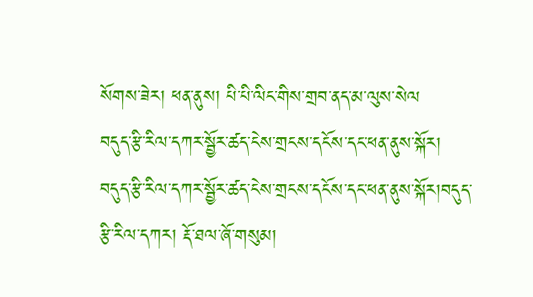སོགས་ཟེར། ཕན་ནུས། པི་པི་ལིང་གིས་གྲབ་ནད་མ་ལུས་སེལ
བདུད་རྩི་རིལ་དཀར་སྦྱོར་ཚད་ངེས་གྲངས་དངོས་དང་ཕན་ནུས་སྐོར།
བདུད་རྩི་རིལ་དཀར་སྦྱོར་ཚད་ངེས་གྲངས་དངོས་དང་ཕན་ནུས་སྐོར།བདུད་རྩི་རིལ་དཀར། རྡོ་ཐལ་ཞོ་གསུམ།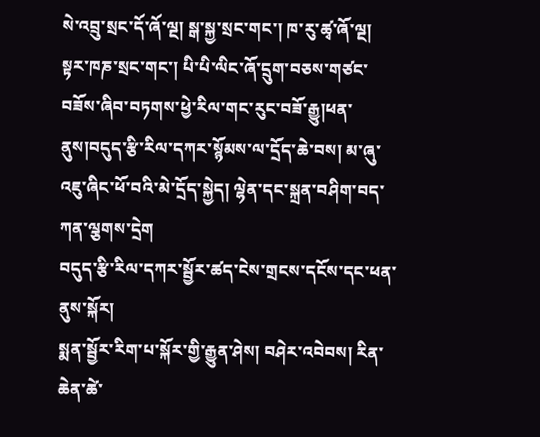སེ་འབྲུ་སྲང་དོ་ཞོ་ལྔ། སྒ་སྐྱ་སྲང་གང་། ཁ་རུ་ཚྭ་ཞོ་ལྔ། སྟར་ཁཎ་སྲང་གང་། པི་པི་ལིང་ཞོ་དྲུག་བཅས་གཙང་བཟོས་ཞིབ་བཏགས་ཕྱེ་རིལ་གང་རུང་བཟོ་རྒྱུ།ཕན་ནུས།བདུད་རྩི་རིལ་དཀར་སྙོམས་ལ་དྲོད་ཆེ་བས། མ་ཞུ་འཇུ་ཞིང་ཕོ་བའི་མེ་དྲོད་སྐྱེད། ལྷེན་དང་སྐྲན་བཤིག་བད་ཀན་ལྕགས་དྲེག
བདུད་རྩི་རིལ་དཀར་སྦྱོར་ཚད་ངེས་གྲངས་དངོས་དང་ཕན་ནུས་སྐོར།
སྨན་སྦྱོར་རིག་པ་སྐོར་གྱི་རྒྱུན་ཤེས། བཤེར་འབེབས། རིན་ཆེན་ཚེ་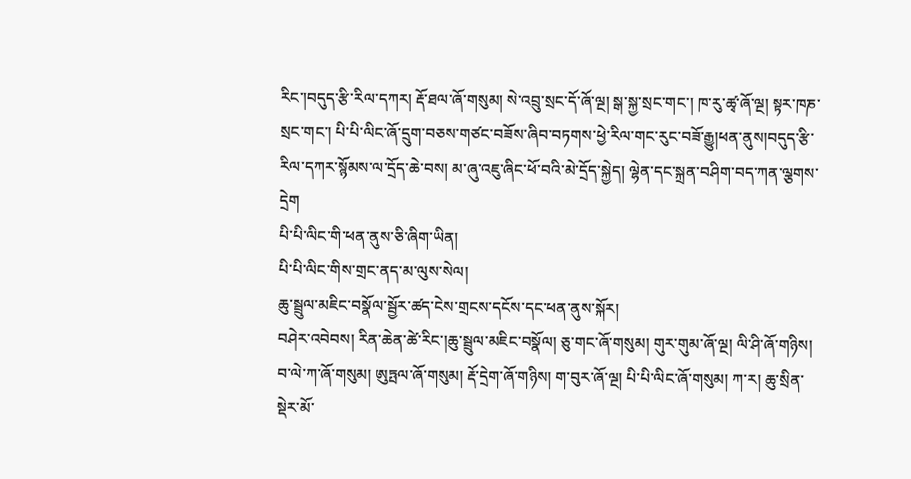རིང་།བདུད་རྩི་རིལ་དཀར། རྡོ་ཐལ་ཞོ་གསུམ། སེ་འབྲུ་སྲང་དོ་ཞོ་ལྔ། སྒ་སྐྱ་སྲང་གང་། ཁ་རུ་ཚྭ་ཞོ་ལྔ། སྟར་ཁཎ་སྲང་གང་། པི་པི་ལིང་ཞོ་དྲུག་བཅས་གཙང་བཟོས་ཞིབ་བཏགས་ཕྱེ་རིལ་གང་རུང་བཟོ་རྒྱུ།ཕན་ནུས།བདུད་རྩི་རིལ་དཀར་སྙོམས་ལ་དྲོད་ཆེ་བས། མ་ཞུ་འཇུ་ཞིང་ཕོ་བའི་མེ་དྲོད་སྐྱེད། ལྷེན་དང་སྐྲན་བཤིག་བད་ཀན་ལྕགས་དྲེག
པི་པི་ལིང་གི་ཕན་ནུས་ཅི་ཞིག་ཡིན།
པི་པི་ལིང་གིས་གྲང་ནད་མ་ལུས་སེལ།
ཆུ་སྦྲུལ་མཇིང་བསྣོལ་སྦྱོར་ཚད་ངེས་གྲངས་དངོས་དང་ཕན་ནུས་སྐོར།
བཤེར་འབེབས། རིན་ཆེན་ཚེ་རིང་།ཆུ་སྦྲུལ་མཇིང་བསྣོལ། ཅུ་གང་ཞོ་གསུམ། གུར་གུམ་ཞོ་ལྔ། ལི་ཤི་ཞོ་གཉིས། བ་ལེ་ཀ་ཞོ་གསུམ། ཨུཏྤལ་ཞོ་གསུམ། རྡོ་དྲེག་ཞོ་གཉིས། ག་བུར་ཞོ་ལྔ། པི་པི་ལིང་ཞོ་གསུམ། ཀ་ར། ཆུ་སྲིན་སྡེར་མོ་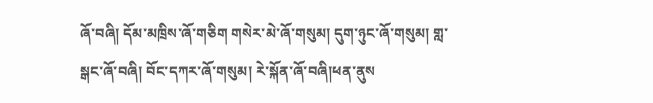ཞོ་བཞི། དོམ་མཁྲིས་ཞོ་གཅིག གསེར་མེ་ཞོ་གསུམ། དུག་ཉུང་ཞོ་གསུམ། གླ་སྒང་ཞོ་བཞི། བོང་དཀར་ཞོ་གསུམ། རེ་སྐོན་ཞོ་བཞི།ཕན་ནུས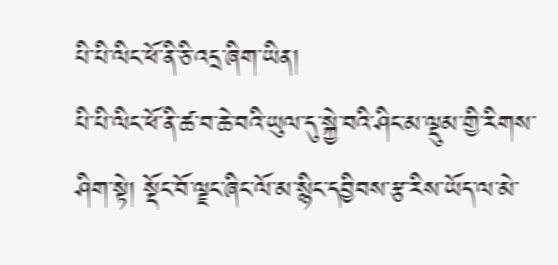པི་པི་ལིང་ཕོ་ནི་ཅི་འདྲ་ཞིག་ཡིན།
པི་པི་ལིང་ཕོ་ནི་ཚ་བ་ཆེ་བའི་ཡུལ་དུ་སྐྱེ་བའི་ཤིང་མ་ལྡུམ་གྱི་རིགས་ཤིག་སྟེ། སྡོང་བོ་ལྗང་ཞིང་ལོ་མ་སྙིང་དབྱིབས་རྩ་རིས་ཡོད་ལ་མེ་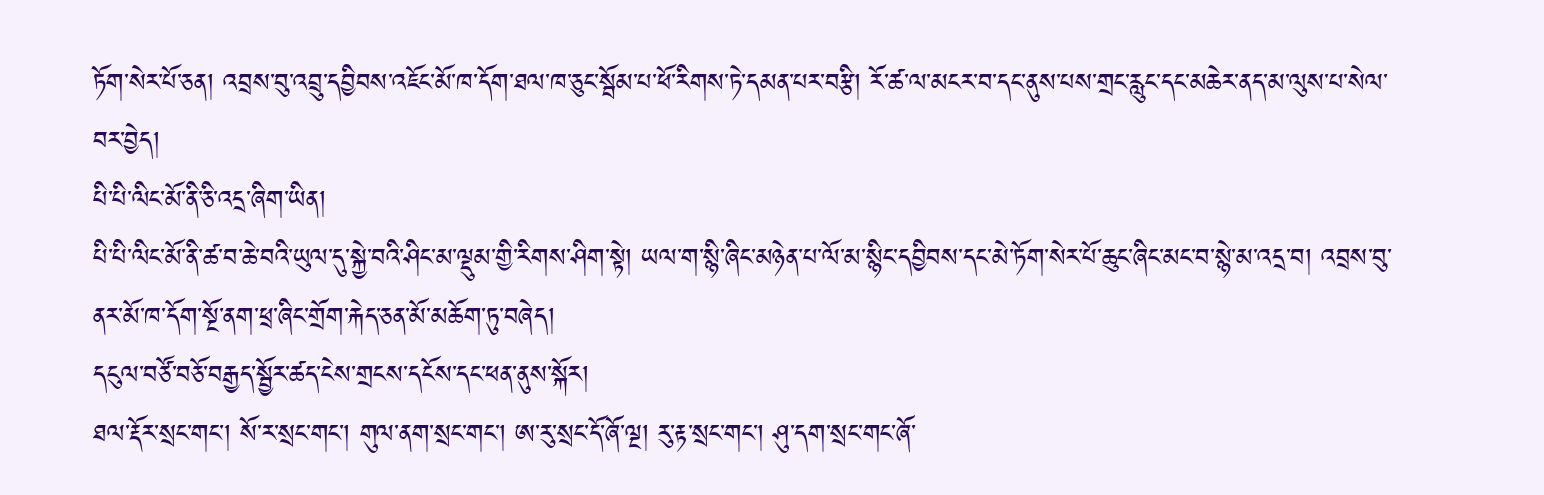ཏོག་སེར་པོ་ཅན། འབྲས་བུ་འབྲུ་དབྱིབས་འཇོང་མོ་ཁ་དོག་ཐལ་ཁ་ཅུང་སྦོམ་པ་ཕོ་རིགས་ཏེ་དམན་པར་བརྩི། རོ་ཚ་ལ་མངར་བ་དང་ནུས་པས་གྲང་རླུང་དང་མཆེར་ནད་མ་ལུས་པ་སེལ་བར་བྱེད།
པི་པི་ལིང་མོ་ནི་ཅི་འདྲ་ཞིག་ཡིན།
པི་པི་ལིང་མོ་ནི་ཚ་བ་ཆེ་བའི་ཡུལ་དུ་སྐྱེ་བའི་ཤིང་མ་ལྡུམ་གྱི་རིགས་ཤིག་སྟེ། ཡལ་ག་སྙི་ཞིང་མཉེན་པ་ལོ་མ་སྙིང་དབྱིབས་དང་མེ་ཏོག་སེར་པོ་ཆུང་ཞིང་མང་བ་སྙེ་མ་འདྲ་བ། འབྲས་བུ་ནར་མོ་ཁ་དོག་སྔོ་ནག་ཕྲ་ཞིང་གྲོག་རྐེད་ཅན་མོ་མཆོག་ཏུ་བཞེད།
དངུལ་བཙོ་བཅོ་བརྒྱད་སྦྱོར་ཚད་ངེས་གྲངས་དངོས་དང་ཕན་ནུས་སྐོར།
ཐལ་རྡོར་སྲང་གང་། སོ་ར་སྲང་གང་། གུལ་ནག་སྲང་གང་། ཨ་རུ་སྲང་དོ་ཞོ་ལྔ། རུ་རྟ་སྲང་གང་། ཤུ་དག་སྲང་གང་ཞོ་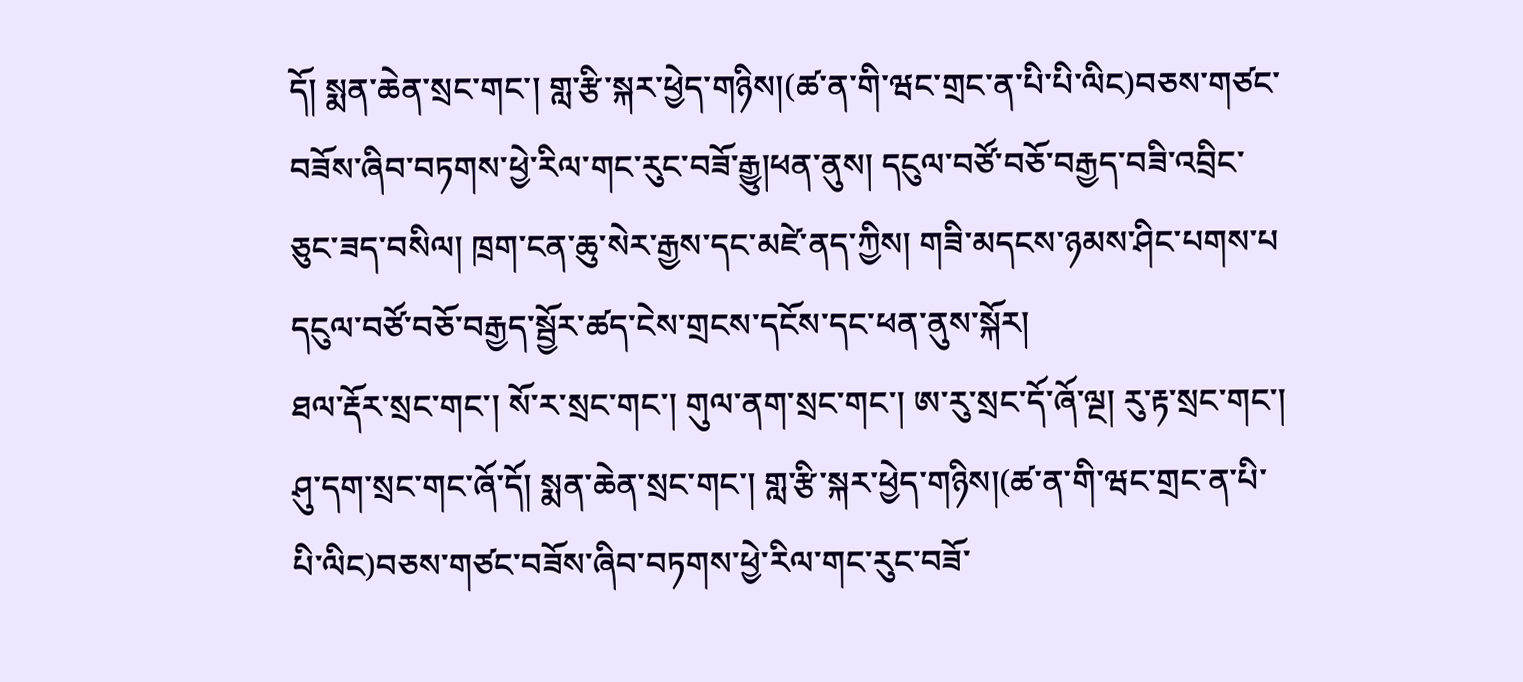དོ། སྨན་ཆེན་སྲང་གང་། གླ་རྩི་སྐར་ཕྱེད་གཉིས།(ཚ་ན་གི་ཝང་གྲང་ན་པི་པི་ལིང)བཅས་གཙང་བཟོས་ཞིབ་བཏགས་ཕྱེ་རིལ་གང་རུང་བཟོ་རྒྱུ།ཕན་ནུས། དངུལ་བཙོ་བཅོ་བརྒྱད་བཟི་འབྲིང་ཅུང་ཟད་བསིལ། ཁྲག་ངན་ཆུ་སེར་རྒྱས་དང་མཛེ་ནད་ཀྱིས། གཟི་མདངས་ཉམས་ཤིང་པགས་པ
དངུལ་བཙོ་བཅོ་བརྒྱད་སྦྱོར་ཚད་ངེས་གྲངས་དངོས་དང་ཕན་ནུས་སྐོར།
ཐལ་རྡོར་སྲང་གང་། སོ་ར་སྲང་གང་། གུལ་ནག་སྲང་གང་། ཨ་རུ་སྲང་དོ་ཞོ་ལྔ། རུ་རྟ་སྲང་གང་། ཤུ་དག་སྲང་གང་ཞོ་དོ། སྨན་ཆེན་སྲང་གང་། གླ་རྩི་སྐར་ཕྱེད་གཉིས།(ཚ་ན་གི་ཝང་གྲང་ན་པི་པི་ལིང)བཅས་གཙང་བཟོས་ཞིབ་བཏགས་ཕྱེ་རིལ་གང་རུང་བཟོ་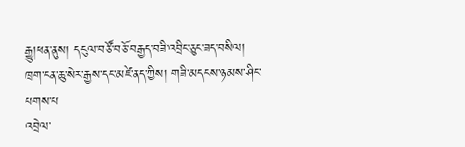རྒྱུ།ཕན་ནུས། དངུལ་བཙོ་བཅོ་བརྒྱད་བཟི་འབྲིང་ཅུང་ཟད་བསིལ། ཁྲག་ངན་ཆུ་སེར་རྒྱས་དང་མཛེ་ནད་ཀྱིས། གཟི་མདངས་ཉམས་ཤིང་པགས་པ
འབྲེལ་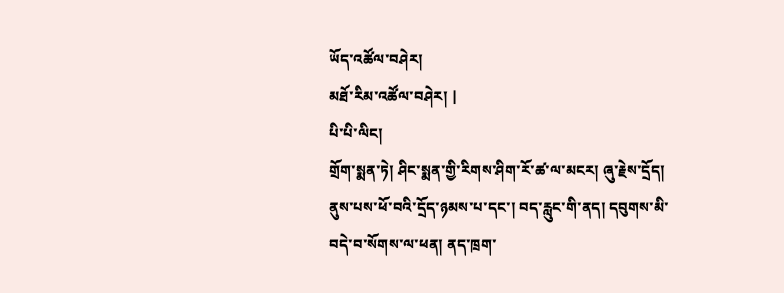ཡོད་འཚོལ་བཤེར།
མཐོ་རིམ་འཚོལ་བཤེར། |
པི་པི་ལིང།
གྲོག་སྨན་ཏེ། ཤིང་སྨན་གྱི་རིགས་ཤིག་རོ་ཚ་ལ་མངར། ཞུ་རྗེས་དྲོད། ནུས་པས་ཕོ་བའི་དྲོད་ཉམས་པ་དང་། བད་རླུང་གི་ནད། དབུགས་མི་བདེ་བ་སོགས་ལ་ཕན། ནད་ཁྲག་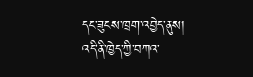དང་ཟུངས་ཁྲག་འབྱེད་ནུས།
འདི་ནི་ཁྱེད་ཀྱི་བཀའ་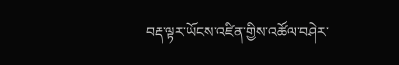བརྡ་ལྟར་ཡོངས་འཛིན་གྱིས་འཚོལ་བཤེར་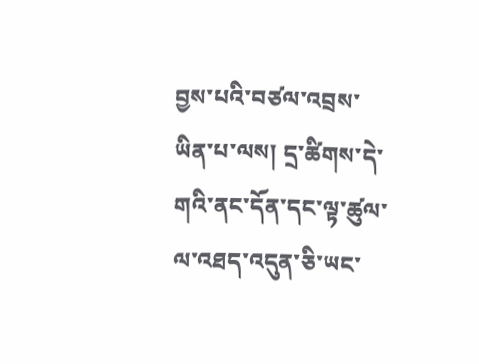བྱས་པའི་བཙལ་འབྲས་ཡིན་པ་ལས། དྲ་ཚིགས་དེ་གའི་ནང་དོན་དང་ལྟ་ཚུལ་ལ་འཐད་འདུན་ཅི་ཡང་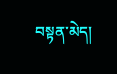བསྟན་མེད།